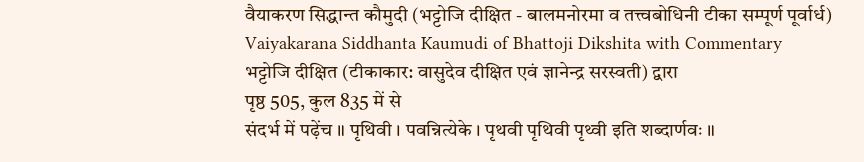वैयाकरण सिद्धान्त कौमुदी (भट्टोजि दीक्षित - बालमनोरमा व तत्त्वबोधिनी टीका सम्पूर्ण पूर्वार्ध)
Vaiyakarana Siddhanta Kaumudi of Bhattoji Dikshita with Commentary
भट्टोजि दीक्षित (टीकाकार: वासुदेव दीक्षित एवं ज्ञानेन्द्र सरस्वती) द्वारा
पृष्ठ 505, कुल 835 में से
संदर्भ में पढ़ेंच ॥ पृथिवी । पवन्नित्येके । पृथवी पृथिवी पृथ्वी इति शब्दार्णवः ॥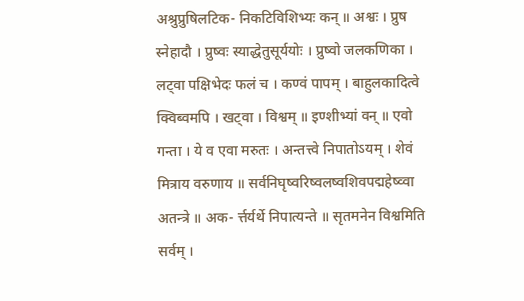अश्रुप्रुषिलटिक- निकटिविशिभ्यः कन् ॥ अश्वः । प्रुष स्नेहादौ । प्रुष्वः स्याद्धेतुसूर्ययोः । प्रुष्वो जलकणिका । लट्वा पक्षिभेदः फलं च । कण्वं पापम् । बाहुलकादित्वे क्विब्वमपि । खट्वा । विश्वम् ॥ इण्शीभ्यां वन् ॥ एवो गन्ता । ये व एवा मरुतः । अन्तत्त्वे निपातोऽयम् । शेवं मित्राय वरुणाय ॥ सर्वनिघृष्वरिष्वलष्वशिवपद्महेष्व्वा अतन्त्रे ॥ अक- र्त्तर्यर्थे निपात्यन्ते ॥ सृतमनेन विश्वमिति सर्वम् ।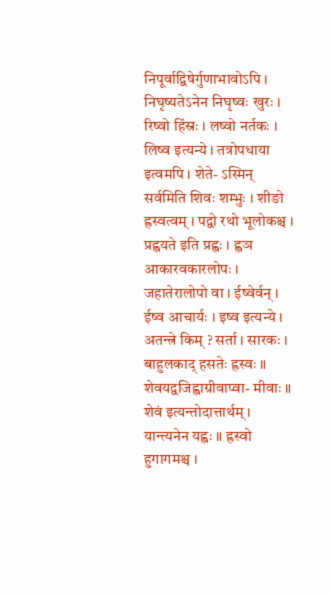निपूर्वाद्विषेर्गुणाभावोऽपि । निघृष्यतेऽनेन निघृष्वः खुरः । रिष्वो हिंस्रः । लष्वो नर्तकः । लिष्व इत्यन्ये । तत्रोपधाया इत्वमपि । शेते- ऽस्मिन् सर्वमिति शिवः शम्भुः । शीङो ह्रस्वत्वम् । पद्वो रथो भूलोकश्च । प्रह्वयते इति प्रह्वः । ह्वञ आकारवकारलोपः । जहातेरालोपो वा । ईष्वेर्वन् । ईष्व आचार्यः । इष्व इत्यन्ये । अतन्त्रे किम् ? सर्ता । सारकः । बाहुलकाद् हसतेः ह्रस्वः ॥ शेवयद्वजिह्वाग्रीवाप्वा- मीवाः ॥ शेवं इत्यन्तोदात्तार्थम् । यान्त्यनेन यह्वः ॥ ह्रस्वो हुगागमश्च ।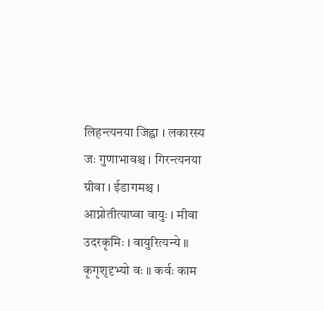लिहन्त्यनया जिह्वा । लकारस्य जः गुणाभावश्च । गिरन्त्यनया ग्रीवा । ईडागमश्च । आप्नोतीत्याप्वा वायुः । मीवा उदरकृमिः । वायुरित्यन्ये ॥ कृगृशृदृभ्यो वः ॥ कर्वः काम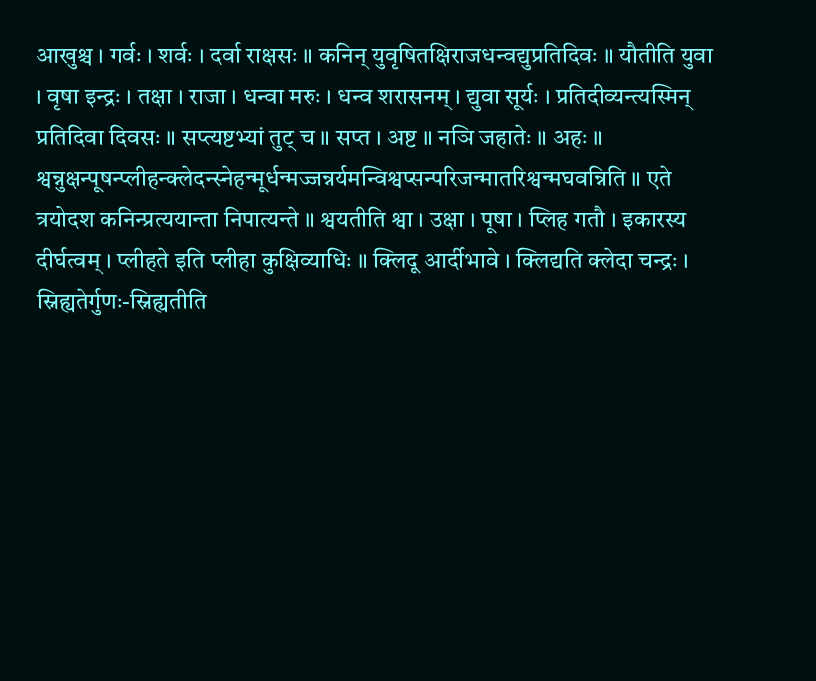आखुश्च । गर्वः । शर्वः । दर्वा राक्षसः ॥ कनिन् युवृषितक्षिराजधन्वद्युप्रतिदिवः ॥ यौतीति युवा । वृषा इन्द्रः । तक्षा । राजा । धन्वा मरुः । धन्व शरासनम् । द्युवा सूर्यः । प्रतिदीव्यन्त्यस्मिन् प्रतिदिवा दिवसः ॥ सप्त्यष्टभ्यां तुट् च ॥ सप्त । अष्ट ॥ नञि जहातेः ॥ अहः ॥ श्वन्नुक्षन्पूषन्प्लीहन्क्लेदन्स्नेहन्मूर्धन्मज्जन्नर्यमन्विश्वप्सन्परिजन्मातरिश्वन्मघवन्निति ॥ एते त्रयोदश कनिन्प्रत्ययान्ता निपात्यन्ते ॥ श्वयतीति श्वा । उक्षा । पूषा । प्लिह गतौ । इकारस्य दीर्घत्वम् । प्लीहते इति प्लीहा कुक्षिव्याधिः ॥ क्लिदू आर्दीभावे । क्लिद्यति क्लेदा चन्द्रः । स्निह्यतेर्गुणः-स्निह्यतीति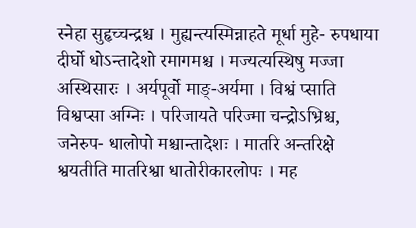स्नेहा सुहृच्चन्द्रश्च । मुह्यन्त्यस्मिन्नाहते मूर्धा मुहे- रुपधाया दीर्घो धोऽन्तादेशो रमागमश्च । मज्यत्यस्थिषु मज्जा अस्थिसारः । अर्यपूर्वो माङ्-अर्यमा । विश्वं प्साति विश्वप्सा अग्निः । परिजायते परिज्मा चन्द्रोऽभ्रिश्च, जनेरुप- धालोपो मश्चान्तादेशः । मातरि अन्तरिक्षे श्वयतीति मातरिश्वा धातोरीकारलोपः । मह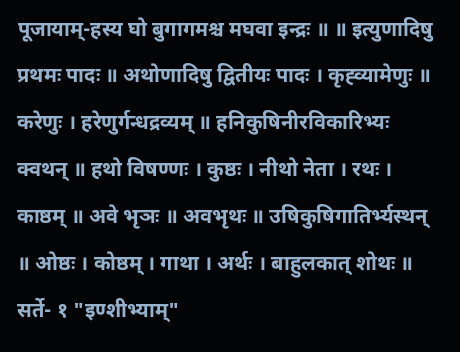पूजायाम्-हस्य घो बुगागमश्च मघवा इन्द्रः ॥ ॥ इत्युणादिषु प्रथमः पादः ॥ अथोणादिषु द्वितीयः पादः । कृह्व्यामेणुः ॥ करेणुः । हरेणुर्गन्धद्रव्यम् ॥ हनिकुषिनीरविकारिभ्यः क्वथन् ॥ हथो विषण्णः । कुष्ठः । नीथो नेता । रथः । काष्ठम् ॥ अवे भृञः ॥ अवभृथः ॥ उषिकुषिगातिर्भ्यस्थन् ॥ ओष्ठः । कोष्ठम् । गाथा । अर्थः । बाहुलकात् शोथः ॥ सर्ते- १ "इण्शीभ्याम्"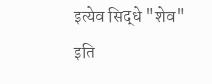इत्येव सिद्धे "शेव" इति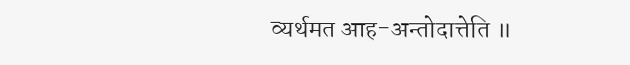व्यर्थमत आह-अन्तोदात्तेति ॥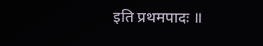इति प्रथमपादः ॥